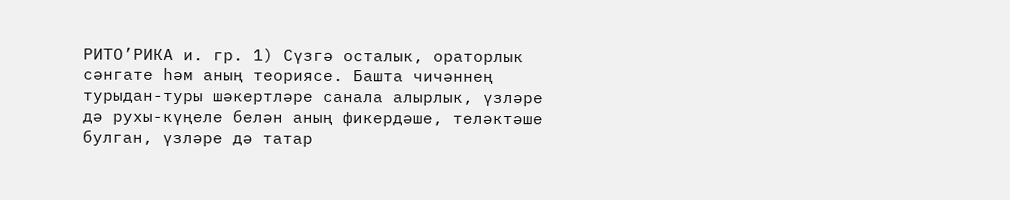РИТО’РИКА и. гр. 1) Сүзгә осталык, ораторлык сәнгате һәм аның теориясе. Башта чичәннең турыдан-туры шәкертләре санала алырлык, үзләре дә рухы-күңеле белән аның фикердәше, теләктәше булган, үзләре дә татар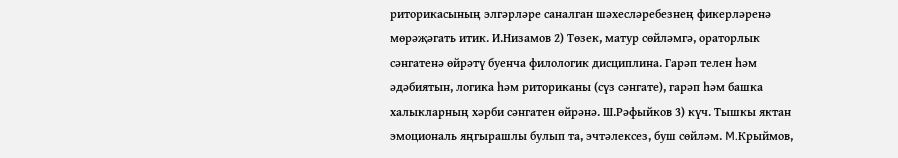риторикасының элгәрләре саналган шәхесләребезнең фикерләренә мөрәҗәгать итик. И.Низамов 2) Төзек, матур сөйләмгә, ораторлык сәнгатенә өйрәтү буенча филологик дисциплина. Гарәп телен һәм әдәбиятын, логика һәм риториканы (сүз сәнгате), гарәп һәм башка халыкларның хәрби сәнгатен өйрәнә. Ш.Рәфыйков 3) күч. Тышкы яктан эмоциональ яңгырашлы булып та, эчтәлексез, буш сөйләм. M.Крыймов,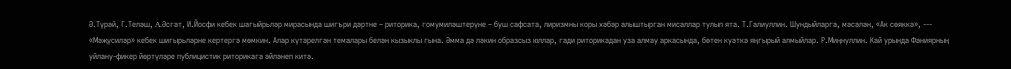Ә.Түрәй, Г.Теләш, A.Әсгат, И.Йосфи кебек шагыйрьләр мирасында шигъри дәртне – риторика, гомумиләштерүне – буш сафсата, лиризмны коры хәбәр алыштырган мисаллар тулып ята. Т.Галиуллин. Шундыйларга, мәсәлән, «Ак сөяккә», --- «Мәҗүсиләр» кебек шигырьләрне кертергә мөмкин. Алар күтәрелгән темалары белән кызыклы гына. Әмма дә ләкин образсыз юллар, гади риторикадан уза алмау аркасында, бөтен куәткә яңгырый алмыйлар. Р.Миңнуллин. Кай урында Фәниярның уйлану-фикер йөртүләре публицистик риторикага әйләнеп китә.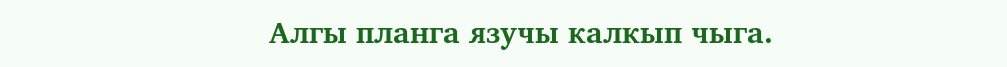Алгы планга язучы калкып чыга.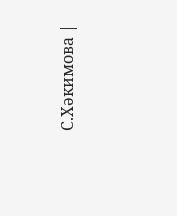С.Хәкимова |